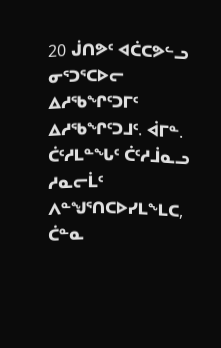20 ᒎᑎᕗᑦ ᐊᑖᑕᕗᓪᓗ ᓂᕐᑐᕐᑕᐅᓕ ᐃᓱᖃᖏᑦᑐᒥᑦ ᐃᓱᖃᖏᑦᑐᒧᑦ. ᐋᒥᓐ.
ᑖᑦᓱᒪᓐᖓᑦ ᑖᑦᓱᒨᓇᓗ ᓱᓇᓕᒫᑦ ᐱᓐᖑᕐᑎᑕᐅᓯᒪᖕᒪᑕ, ᑖᓐᓇ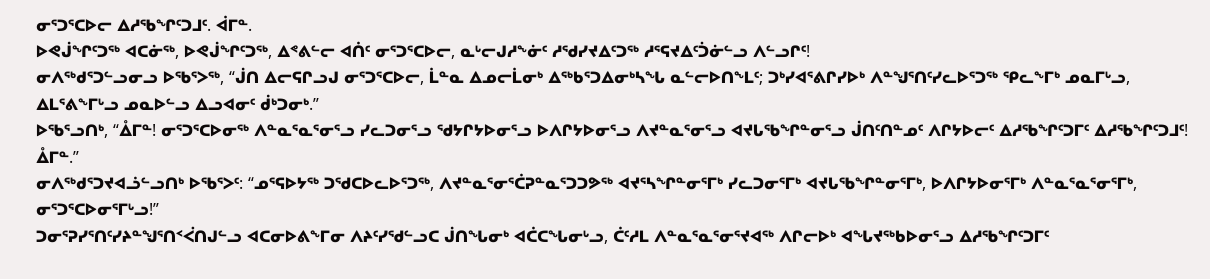ᓂᕐᑐᕐᑕᐅᓕ ᐃᓱᖃᖏᑦᑐᒧᑦ. ᐋᒥᓐ.
ᐅᕙᒎᖏᑦᑐᖅ ᐊᑕᓃᖅ, ᐅᕙᒎᖏᑦᑐᖅ, ᐃᕝᕕᓪᓕ ᐊᑏᑦ ᓂᕐᑐᕐᑕᐅᓕ, ᓇᒡᓕᒍᓱᖕᓃᑦ ᓱᖁᓯᔪᐃᑦᑐᖅ ᓱᕐᕋᔪᐃᑦᑑᓃᓪᓗ ᐱᓪᓗᒋᑦ!
ᓂᐱᖅᑯᕐᑐᓪᓗᓂᓗ ᐅᖃᕐᐳᖅ, “ᒎᑎ ᐃᓕᕋᒋᓗᒍ ᓂᕐᑐᕐᑕᐅᓕ, ᒫᓐᓇ ᐃᓄᓕᒫᓂᒃ ᐃᖅᑲᕐᑐᐃᓂᒃᓴᖓ ᓇᓪᓕᐅᑎᖕᒪᑦ; ᑐᒃᓯᐊᕐᕕᒋᓯᐅᒃ ᐱᓐᖑᕐᑎᑦᓯᓚᐅᕐᑐᖅ ᕿᓚᖕᒥᒃ ᓄᓇᒥᒡᓗ, ᐃᒪᕐᕕᖕᒥᒡᓗ ᓄᓇᐅᓪᓗ ᐃᓗᐊᓂᑦ ᑰᒃᑐᓂᒃ.”
ᐅᖃᕐᓗᑎᒃ, “ᐂᒥᓐ! ᓂᕐᑐᕐᑕᐅᓂᖅ ᐱᓐᓇᕐᓇᕐᓂᕐᓗ ᓯᓚᑐᓂᕐᓗ ᖁᔭᒋᔭᐅᓂᕐᓗ ᐅᐱᒋᔭᐅᓂᕐᓗ ᐱᔪᓐᓇᕐᓂᕐᓗ ᐊᔪᒐᖃᖏᓐᓂᕐᓗ ᒎᑎᑦᑎᓐᓄᑦ ᐱᒋᔭᐅᓕᑦ ᐃᓱᖃᖏᑦᑐᒥᑦ ᐃᓱᖃᖏᑦᑐᒧᑦ! ᐂᒥᓐ.”
ᓂᐱᖅᑯᕐᑐᔪᐊᓘᓪᓗᑎᒃ ᐅᖃᕐᐳᑦ: “ᓄᕐᕋᐅᔭᖅ ᑐᖁᑕᐅᓚᐅᕐᑐᖅ, ᐱᔪᓐᓇᕐᓂᕐᑖᕈᓐᓇᕐᑐᑐᕗᖅ ᐊᔪᕐᓴᖏᓐᓂᕐᒥᒃ ᓯᓚᑐᓂᕐᒥᒃ ᐊᔪᒐᖃᖏᓐᓂᕐᒥᒃ, ᐅᐱᒋᔭᐅᓂᕐᒥᒃ ᐱᓐᓇᕐᓇᕐᓂᕐᒥᒃ, ᓂᕐᑐᕐᑕᐅᓂᕐᒥᒡᓗ!”
ᑐᓂᕐᕈᓯᕐᑎᑦᓯᔨᓐᖑᕐᑎᑉᐹᑎᒍᓪᓗ ᐊᑕᓂᐅᕕᖕᒥᓂ ᐱᔨᑦᓯᖁᓪᓗᑕ ᒎᑎᖓᓂᒃ ᐊᑖᑕᖓᓂᒡᓗ, ᑖᑦᓱᒪ ᐱᓐᓇᕐᓇᕐᓂᕐᔪᐊᖅ ᐱᒋᓕᐅᒃ ᐊᖓᔪᖅᑲᐅᓂᕐᓗ ᐃᓱᖃᖏᑦᑐᒥᑦ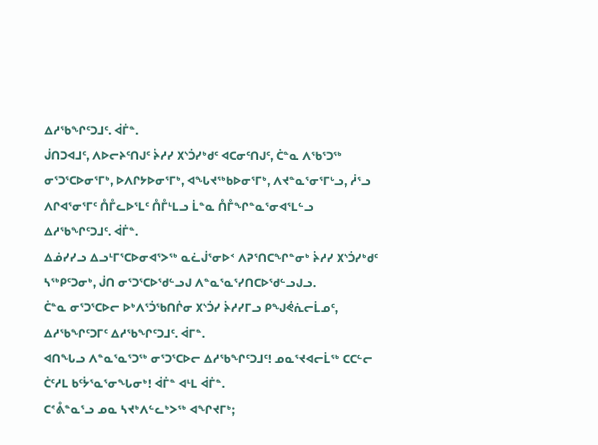ᐃᓱᖃᖏᑦᑐᒧᑦ. ᐋᒦᓐ.
ᒎᑎᑐᐊᒧᑦ, ᐱᐅᓕᔨᑦᑎᒍᑦ ᔩᓱᓯ ᙭ᔅᑑᓯᒃᑯᑦ ᐊᑕᓂᑦᑎᒍᑦ, ᑖᓐᓇ ᐱᖃᕐᑐᖅ ᓂᕐᑐᕐᑕᐅᓂᕐᒥᒃ, ᐅᐱᒋᔭᐅᓂᕐᒥᒃ, ᐊᖓᔪᖅᑲᐅᓂᕐᒥᒃ, ᐱᔪᓐᓇᕐᓂᕐᒥᒡᓗ, ᓲᕐᓗ ᐱᒋᐊᕐᓂᕐᒥᑦ ᑍᒤᓚᐅᕐᒪᑦ ᑍᒤᒻᒪᓗ ᒫᓐᓇ ᑍᒤᖏᓐᓇᕐᓂᐊᕐᒪᓪᓗ ᐃᓱᖃᖏᑦᑐᒧᑦ. ᐋᒦᓐ.
ᐃᓅᓯᓯᓗ ᐃᓗᒻᒥᕐᑕᐅᓂᐊᕐᐳᖅ ᓇᓛᒎᕐᓂᐅᑉ ᐱᕈᕐᑎᑕᖏᓐᓂᒃ ᔩᓱᓯ ᙭ᔅᑑᓯᒃᑯᑦ ᓴᖅᑭᑦᑐᓂᒃ, ᒎᑎ ᓂᕐᑐᕐᑕᐅᖁᓪᓗᒍ ᐱᓐᓇᕐᓇᕐᓯᑎᑕᐅᖁᓪᓗᒍᓗ.
ᑖᓐᓇ ᓂᕐᑐᕐᑕᐅᓕ ᐅᒃᐱᕐᑑᖃᑎᒌᓂ ᙭ᔅᑑᓯ ᔩᓱᓯᒥᓗ ᑭᖑᕚᕇᓕᒫᓄᑦ, ᐃᓱᖃᖏᑦᑐᒥᑦ ᐃᓱᖃᖏᑦᑐᒧᑦ. ᐋᒥᓐ.
ᐊᑎᖓᓗ ᐱᓐᓇᕐᓇᕐᑐᖅ ᓂᕐᑐᕐᑕᐅᓕ ᐃᓱᖃᖏᑦᑐᒧᑦ! ᓄᓇᕐᔪᐊᓕᒫᖅ ᑕᑕᓪᓕ ᑖᑦᓱᒪ ᑲᑦᔮᕐᓇᕐᓂᖓᓂᒃ! ᐋᒦᓐ ᐊᒻᒪ ᐋᒦᓐ.
ᑕᕝᕔᓐᓇᕐᓗ ᓄᓇ ᓴᔪᒃᐱᓪᓚᒃᐳᖅ ᐊᖏᔪᒥᒃ;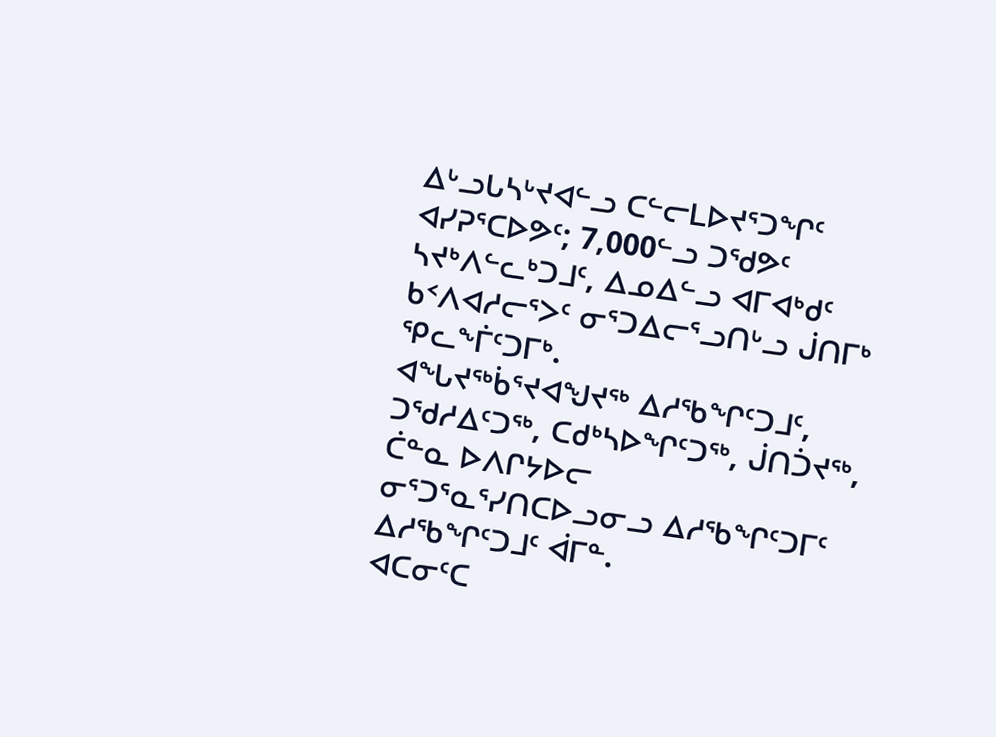ᐃᒡᓗᒐᓴᒡᔪᐊᓪᓗ ᑕᓪᓕᒪᐅᔪᕐᑐᖏᑦ ᐊᓯᕈᕐᑕᐅᕗᑦ; 7,000ᓪᓗ ᑐᖁᕗᑦ ᓴᔪᒃᐱᓪᓚᒃᑐᒧᑦ, ᐃᓄᐃᓪᓗ ᐊᒥᐊᒃᑯᑦ ᑲᑉᐱᐊᓱᓕᕐᐳᑦ ᓂᕐᑐᐃᓕᕐᓗᑎᒡᓗ ᒎᑎᒥᒃ ᕿᓚᖕᒦᑦᑐᒥᒃ.
ᐊᖓᔪᖅᑳᕐᔪᐊᖑᔪᖅ ᐃᓱᖃᖏᑦᑐᒧᑦ, ᑐᖁᓱᐃᑦᑐᖅ, ᑕᑯᒃᓴᐅᖏᑦᑐᖅ, ᒎᑎᑑᔪᖅ, ᑖᓐᓇ ᐅᐱᒋᔭᐅᓕ ᓂᕐᑐᕐᓇᕐᓯᑎᑕᐅᓗᓂᓗ ᐃᓱᖃᖏᑦᑐᒥᑦ ᐃᓱᖃᖏᑦᑐᒧᑦ ᐋᒥᓐ.
ᐊᑕᓂᑦᑕ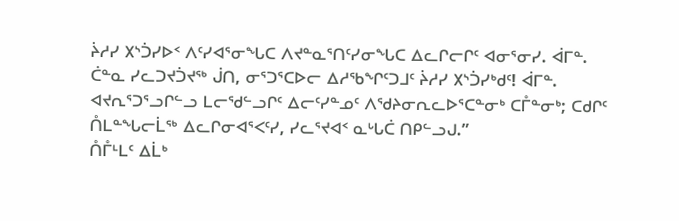ᔩᓱᓯ ᙭ᔅᑑᓯᐅᑉ ᐱᑦᓯᐊᕐᓂᖓᑕ ᐱᔪᓐᓇᕐᑎᑦᓯᓂᖓᑕ ᐃᓚᒋᓕᒋᑦ ᐊᓂᕐᓂᓯ. ᐋᒥᓐ.
ᑖᓐᓇ ᓯᓚᑐᔪᑑᔪᖅ ᒎᑎ, ᓂᕐᑐᕐᑕᐅᓕ ᐃᓱᖃᖏᑦᑐᒧᑦ ᔩᓱᓯ ᙭ᔅᑑᓯᒃᑯᑦ! ᐋᒥᓐ.
ᐊᔪᕆᕐᑐᕐᓗᒋᓪᓗ ᒪᓕᖁᓪᓗᒋᑦ ᐃᓕᑦᓯᓐᓄᑦ ᐱᖁᔨᓂᕆᓚᐅᕐᑕᓐᓂᒃ ᑕᒤᓐᓂᒃ; ᑕᑯᒋᑦ ᑍᒪᓐᖓᓕᒫᖅ ᐃᓚᒋᓂᐊᕐᐸᑦᓯ, ᓯᓚᕐᔪᐊᑉ ᓇᒡᒐᑖ ᑎᑭᓪᓗᒍ.”
ᑍᒤᒻᒪᑦ ᐃᒫᒃ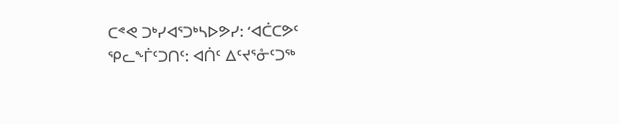ᑕᕝᕙ ᑐᒃᓯᐊᕐᑐᒃᓴᐅᕗᓯ: ‘ᐊᑖᑕᕗᑦ ᕿᓚᖕᒦᑦᑐᑎᑦ: ᐊᑏᑦ ᐃᑦᔪᕐᓁᑦᑐᖅ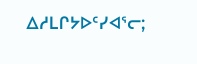ᐃᓱᒪᒋᔭᐅᑦᓯᐊᕐᓕ;